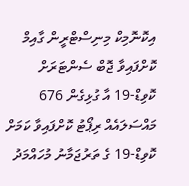އިކޮނޮމިކް މިނިސްޓްރީން ގާއިމް ކޮށްފައިވާ ޖޮބް ސެންޓަރަށް ކޮވިޑް-19 އާ ގުޅިގެން 676 މައްސަލައެއް ރިޕޯޓު ކޮށްފައިވާ ކަމަށް ކޮވިޑް-19 ގެ ތަރުޖަމާނު މުހައްމަދު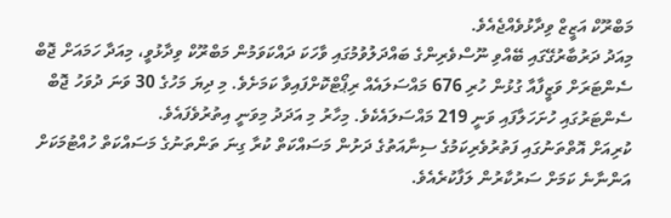މަބްރޫކް އަޒީޒް ވިދާޅުވެއްޖެއެވެ.
މިއަދު ދަރުބާރުގޭގައި ބޭއްވި ނޫސްވެރިންގެ ބައްދަލުވުމުގައި ވާހަކަ ދައްކަވަމުން މަބްރޫކް ވިދާޅުވީ، މިއަދާ ހަމައަށް ޖޮބް ސެންޓަރަށް ވަޒީފާއާ ގުޅުން ހުރި 676 މައްސަލައެއް ރިޕޯޓްކޮށްފައިވާ ކަމަށެވެ. މި ދިޔަ މަހުގެ 30 ވަނަ ދުވަހު ޖޮބް ސެންޓަރުގައި ހުށަހަލާފައި ވަނީ 219 މައްސަލައެކެވެ. މިހާރު މި އަދަދު މިވަނީ އިތުރުވެފައެވެ.
ކުރިއަށް އޮތްތަނުގައި ފަތުރުވެރިކަމުގެ ސިނާއަތުގެ ދަށުން މަސައްކަތް ކުރާ ގިނަ ތަންތަނުގެ މަސައްކަތް ހުއްޓުމަކަށް އަންނާނެ ކަމަށް ސަރުކާރުން ލަފާކުރެއެވެ.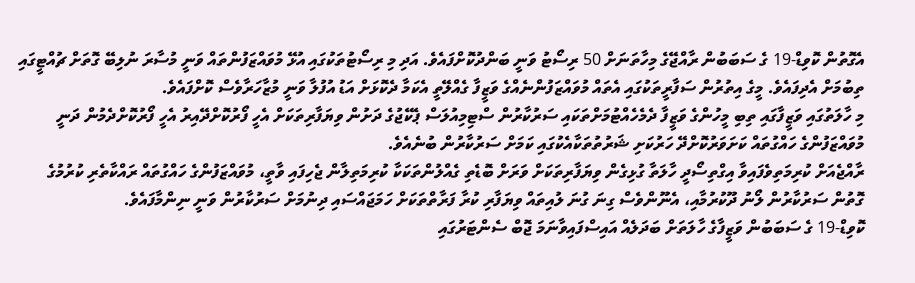އެގޮތުން ކޮވިޑް-19 ގެ ސަބަބުން ރާއްޖޭގެ މިހާތަނަށް 50 ރިސޯޓު ވަނީ ބަންދުކޮށްފައެވެ. އަދި މި ރިސޯޓުތަކުގައި އުޅޭ މުވައްޒަފުންތައް ވަނީ މުސާރަ ނުލިބޭ ގޮތަށް ޗުއްޓީގައި ތިބުމަށް އެދިފައެވެ. މީގެ އިތުރުން ސަފާރީތަކުގައި އެތައް މުވައްޒަފުންނެއްގެ ވަޒީފާ ގެއްލޭތީ އެކަމާ ދެކޮޅަށް އަޑު އުފުލާ ވަނީ މުޒާހަރާވެސް ކޮށްފައެވެ.
މި ހާލަތުގައި ވަޒީފާގައި ތިބި މީހުންގެ ވަޒީފާ ދެމެހެއްޓުމަށްތަކައި ސަރުކާރުން ސްޓިމިއުލަސް ޕެކޭޖުގެ ދަށުން ވިޔަފާރިތަކަށް އެހީ ފޯރުކޮށްދޭއިރު އެހީ ފޯރުކޮށްދެމުން ދަނީ މުވައްޒަފުންގެ ހައްގުތައް ކަށަވަރުކޮށްދޭ ހަރުކަށި ޝަރުތުތަކާއެކުގައި ކަމަށް ސަރުކާރުން ބުނެއެވެ.
ރާއްޖެއަށް ކުރިމަތިވެފައިވާ އިގްތިސޯދީ ހާލަތާ ގުޅިގެން ވިޔަފާރިތަކަށް ވަރަށް ބޮޑެތި ގެއްލުންތަކަކާ ކުރިމަތިލާން ޖެހިފައި ވާތީ، މުވައްޒަފުންގެ ހައްގުތައް ރައްކާތެރި ކުރުމުގެ ގޮތުން ސަރުކާރުން ލޯނު ދޫކުރުމާއި، އެނޫންވެސް ގިނަ ގުނަ ލުއިތައް ވިޔަފާރި ކުރާ ފަރާތްތަކަށް ހަމަޖައްސައި ދިނުމަށް ސަރުކާރުން ވަނީ ނިންމާފައެވެ.
ކޮވިޑް-19 ގެ ސަބަބުން ވަޒީފާގެ ހާލަތަށް ބަދަލެއް އައިސްފައިވާނަމަ ޖޮބް ސެންޓަރުގައި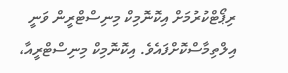ރިޕޯޓްކުރުމަށް އިކޮނޮމިކް މިނިސްޓްރީން ވަނީ އިލްތިމާސްކޮށްފައެވެ. އިކޮނޮމިކް މިނިސްޓްރީއާ،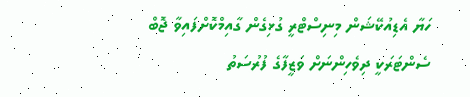ހަޔާ އެޑިއުކޭޝަން މިނިސްޓްރީ ގުޅިގެން ގާއިމްކޮށްފައިވާ ޖޮބް ސެންޓަރަކީ ދިވެހިންނަށް ވަޒީފާގެ ފުރުސަތު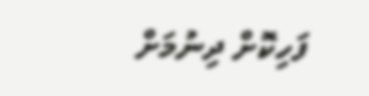ފަހިކޮށް ދިނުމަށް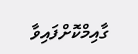ގާއިމްކޮށްފައިވާ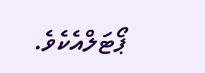ޕޯޓަލްއެކެވެ.